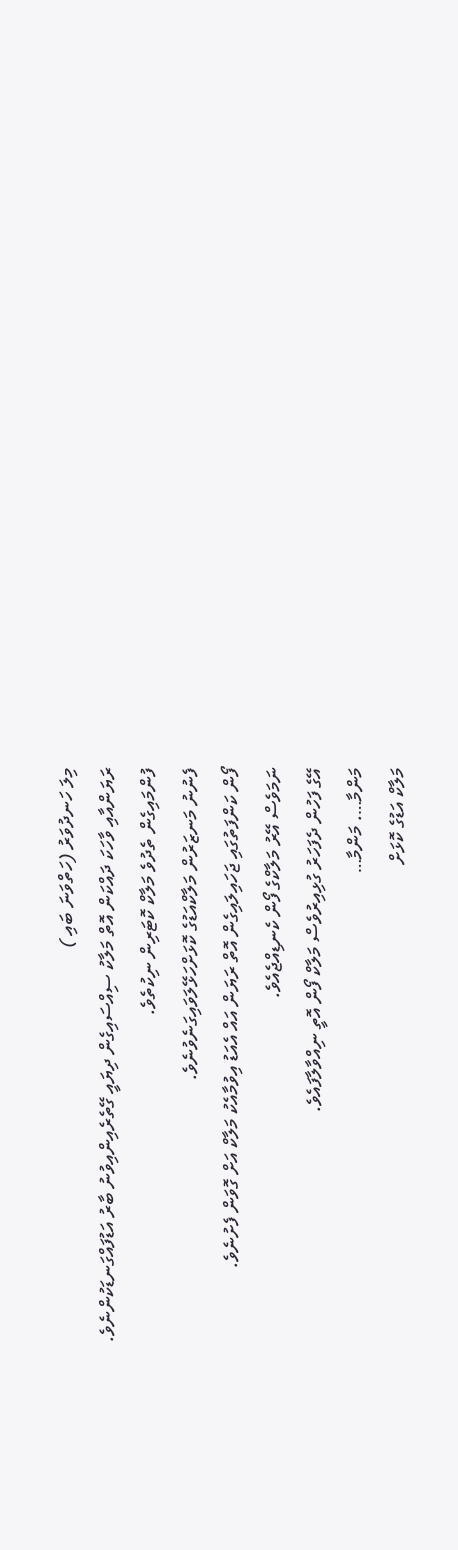މިލަ ހަނދުވަރު (ހަތްވަނަ ބައި )
ރަޔަންއާއި ވާހަކަ ދައްކަން އޮތް މަލާކު ސިއްސައިގެން ދިޔައީ ގޭތެރެއިންއިވުނު ބާރު އަޑުފައްގަނޑަކުންނެވެ.
ފުންމައިގެން ތެދުވެ މަލާކް ކޮޓަރިން ނިކުތެވެ.
ފެނުނު މަނޒަރުން މަލާކްއަޑުގެ ކޮޅަށްހަޅޭލަވައިގަނެވުނެވެ.
ފޯން ކަންފަތުގައި ޖަހައިލައިގެން އޮތް ރަޔަން އައް އެއަޑު އިވުމާއެކު މަލާކް އަށް ގޮވަން ފެށުނެވެ.
ނަމަވެސް އޭރު މަލާކްގެ ފޯން ކެނޑިއްޖެއެވެ.
އޭގެ ފަހުން ދެފަހަރު ގުޅިއިރުވެސް މަލާކް ފޯން އޮތީ ނިއްވާލާފައެވެ.
މަންމާ…. މަންމާ…
މަލާކް އަޑުގެ ކޮޅަށް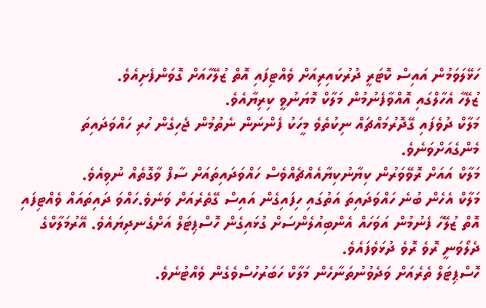ހަޅޭލަވަމުން އައިސް ކޮޓަރީ ދުރުކައިރިއަށް ވެއްޓިފައި އޮތް ޒުލޭހާއަށް ގޮވަންފެށިއެވެ.
ޒުލޭހާ އެހާލްގައި އޮއްވާފެނުމުން މަލާކް މޮޔަނުވީ ކިރިޔާއެވެ.
މަލާކް ދުވެފައި ގޭދޮރުމައްޗައް ނިކުތެވެ މީހަކު ފެންނަން ނެތުމުން ޖެހިގެން ހުރި ހައްވަދައިތަ މެންގެއަށްވަނެވެ.
މަލާކް އައަށް ރޮވޭވަރުން ކިޔާނުކިޔާއެއްޗެއްވެސް ހައްވަދައިތައަށް ސާފް ވާގޮތެއް ނުވިއެވެ.
މަލާކް އެހެން ބުނެ ހައްވަދައިތަ އަތުގައި ހިފައިގެން އައިސް ގޭތެރެއަށް ވަނެވެ.ހައްވަ ދައިތައައް ވެއްޓިފައި އޮތް ޒުލޭހާ ފެނުމުން އަވަހައް އެންބިއުލެންސަށް ގުޅައިގެން ހޮސްޕިޓަލް އަށްގެނދިޔައެވެ. އޭރުމަލާކްގެ ދެލޯވަނީ ރޮވެ ރޮވެ ދުޅަވެފައެވެ.
ހޮސްޕިޓަލް ތެރެއަށް ވަދެވުނުތަނާހެން މަލާކް ހަބަރުހުސްވެގެން ވެއްޓުނެވެ.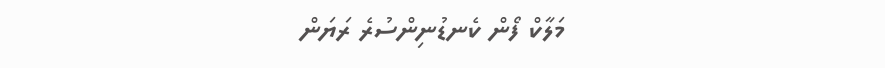މަލާކް ފޯން ކެނޑުނިންސުރެ ރަޔަން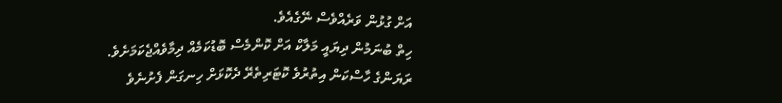އަށް ގުޅުން ވަރެއްވެސް ނޭގެއެވެ.
ހިތް ބުނަމުން ދިޔައީ މަލާކް އަށް ކޮންމެސް ބޮޑުކަމެއް ދިމާވެއްޖެކަމަށެވެ.
ރަޔަންގެ ހާސްކަން އިތުރުވެ ކޮޓަރިތެރޭ ދެކޮޅަށް ހިނގަން ފެށުނެވެ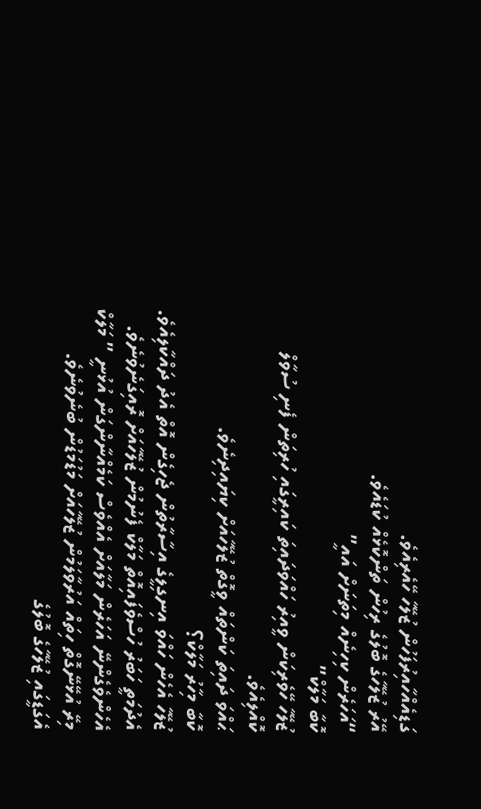ގަޑިއެއްހާއިރުފަހުން ޒުލޭހާ ހޭއެރިއެވެ.
އޭރު ޒުލޭހާގެ ބޮލުގެ ރިހުން ތަންކޮޅެއް ކުޑައެވެ.
“އަހަރެން ކިހިނެއް މިތަނަށް އައީ”
ކޮބާ މަލާކް”
ޒުލޭހާ ހޭވެރިކަން ވީއިރު ހައްވަދައިތަ ކައިރީގައި ހުރިތަން ފެނި ސުވާލް ކޮއްލިއެވެ.
ޙައްވަ ދައިތަ ކަންތައް ވީގޮތް ޒުލޭހާއަށް ކިޔައިދިނެވެ.
ކޮބާ މިހާރު މަލާކް؟
ޒުލޭހާ އެހެން ހައްވަ އިނގިލީގެ އިސާރާތުން ޖެހިގެން އޮތް އެދު ދައްކާލިއެވެ.
އެދުމަތީ ހަބަރު ހުސްވެފައިއޮތް މަލާކް ފެނުމުން ޒުލޭހާއަށް ރޮއިގަނެވުނެވެ.
އެހެންވެގެންނޭ އަހަރެން މަލާއަށް އެއްވެސް ކަމެއްނާންގަން އުޅުނީ ” މަލާކް މިރޭ އުޅޭނޭގޮތް ހިތައް އަރުވާލަމުން ޒުލޭހާއަށް މަޑުމަޑުން ބުނެވުނެވެ.
އެގަޑީގައި ޒުލޭހާގެ ބޮލުގެ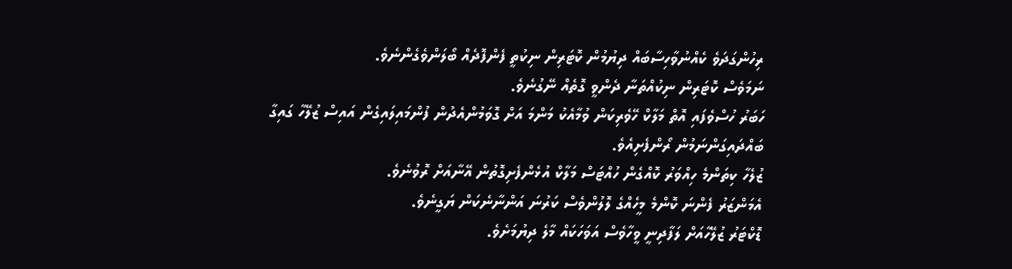ރިހުންގަދަވެ ކެއްނުވާހިސާބައް ދިޔުމުން ކޮޓަރިން ނިކުތީ ފެންފޮދެއް ބޯލަންވެގެންނެވެ.
ނަމަވެސް ކޮޓަރިން ނިކުއްތަނާ ދެންވީ ގޮތެއް ނޭގުނެވެ.
ހަބަރު ހުސްވެފައި އޮތް މަލާކް ހޭވެރިކަން ވުމާއެކު މަންމަ އަށް ގޮވަމުންއެދުން ފުންމައިލައިގެން އައިސް ޒުލޭހާ ގައިގާ ބައްދައިގަންނަމުން ރޯންފެށިއެވެ.
ޒުލެހާ ކިތަންމެ ހިއްވަރު ކޮއްގެން ހުއްޓަސް މަލާކް އުޅެންފެށިގޮތުން އޭނާއަށް ރޮވުނެވެ.
އެމަންޒަރު ފެންނަ ކޮންމެ މީހެއްގެ ލޮލުންވެސް ކަރުނަ އަންނާނެކަން ޔަގީނެވެ.
ޑޮކްޓަރު ޒުލޭހާއަށް ލަފާދިނީ ވީހާވެސް އަވަހަކައް މާލެ ދިޔުމަށެވެ.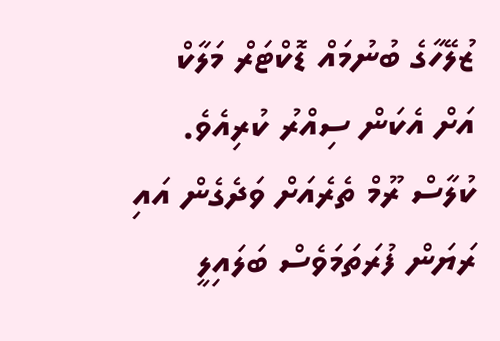ޒުލޭހާގެ ބުނުމައް ޑޮކްޓަރް މަލާކް އަށް އެކަން ސިއްރު ކުރިއެވެ.
ކުލާސް ރޫމް ތެރެއަށް ވަދެގެން އައި ރަޔަން ފުރަތަމަވެސް ބަލައިލީ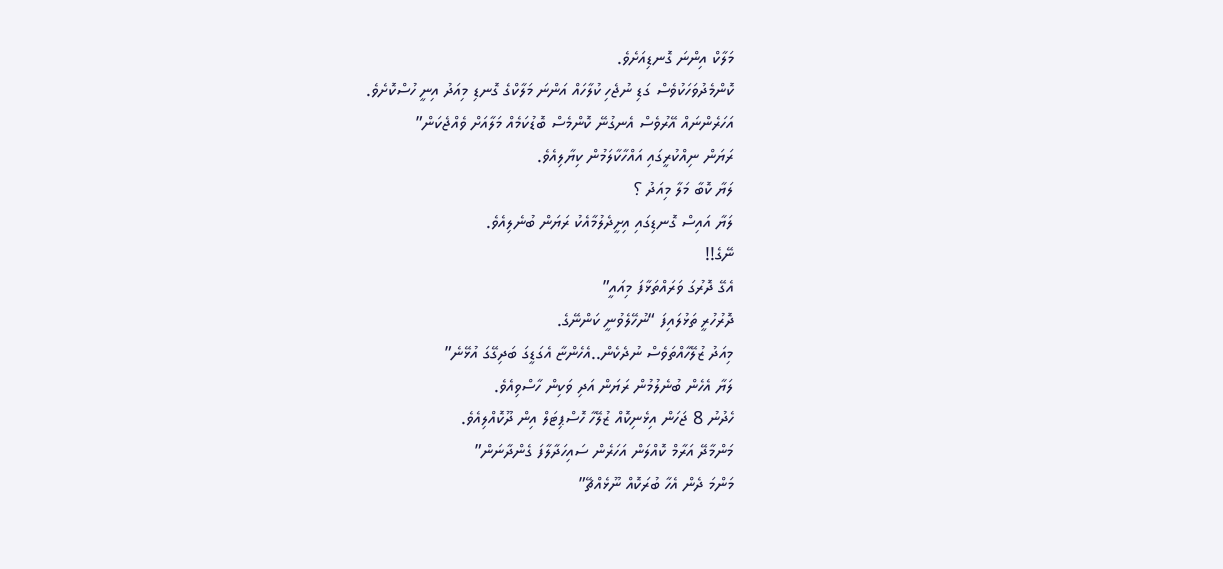މަލާކް އިންނަ ގޮނޑިއަށެވެ.
ކޮންމެދުވަހަކުވެސް ގަޑި ނުޖެހި ކުލާހައް އަންނަ މަލާކްގެ ގޮނޑި މިއަދު އިނީ ހުސްކޮށެވެ.
އަހަރެންނައް އޭރުވެސް އެނގުނޭ ކޮންމެސް ބޮޑުކަމެއް މަލާއަށް ވެއްޖެކަން”
ރަޔަން ނިއްކުރީގައި އައްހާކާލަމުން ކިޔާލިއެވެ.
ލަޔާ ކޮބާ މަލާ މިއަދު ؟
ލަޔާ އައިސް ގޮނޑިގައި އިށީދެލުމާއެކު ރަޔަން ބުނެލިއެވެ.
ނޭގެ!!
އެގޭ ދޮރުގަ ވަރައްތަޅާފަ މިއައީ”
ދޮރުހުރީ ތަޅުލައިފަ “ނުހޭލެވުނީ ކަންނޭގެ.
މިއަދު ޒުލޭހާއްތަވެސް ނުދެކެން..އެހެންޏާ އެގަޑީގަ ބަދިގޭގަ އުޅޭނެ”
ލަޔާ އެހެން ބުނެލުމުން ރަޔަން އަދި ވަކިން ހާސްވިއެވެ.
ހެދުނު 8 ޖަހަން އިޅެނިކޮއް ޒުލޭހާ ހޮސްޕިޓަލް އިން ދޫކޮއްލިއެވެ.
މަންމާދޭ އަރާމް ކޮއްލަން އަހަރެން ސައިހަދާލާފަ ގެންދާނަން”
މަންމަ ދެން އެހާ ބުރަކޮއް ނޫޅެއްޗޭ”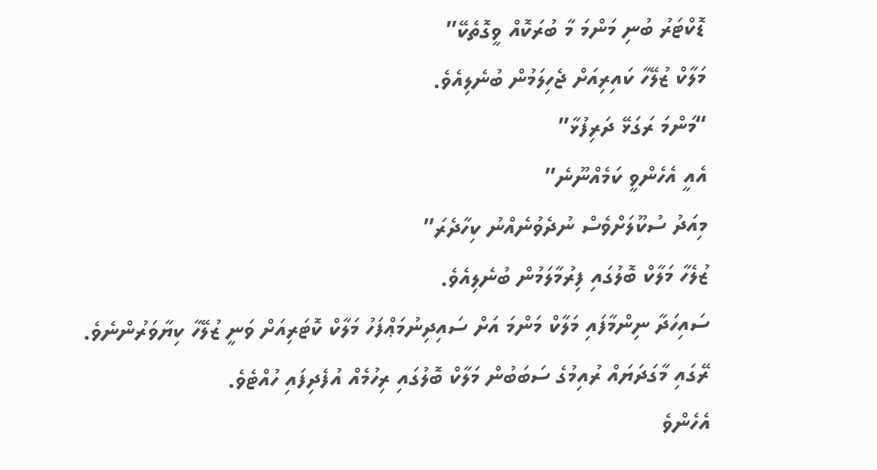ޑޮކްޓަރު ބުނި މަންމަ މާ ބުރަކޮއް ވީގޮތެކޭ”
މަލާކް ޒުލޭހާ ކައިރިއަށް ޖެހިލަމުން ބުނެލިއެވެ.
“މަންމަ ރަގަޅޭ ދަރިފުޅާ”
އެއީ އެހެންވީ ކަމެއްނޫނެ”
މިއަދު ސުކޫލަށްވެސް ނުދެވުނެއްނު ކިހާދެރަ”
ޒުލެހާ މަލާކް ބޮލުގައި ފިރުމާލަމުން ބުނެލިއެވެ.
ސައިހަދާ ނިންމާފައި މަލާކް މަންމަ އަށް ސައިދިނުމަޢްފަހު މަލާކް ކޮޓަރިއަށް ވަނީ ޒުލޭހާ ކިޔާވަރުންނެވެ.
ރޭގައި މާގަދަޔައް ރުއިމުގެ ސަބަބުން މަލާކް ބޮލުގައި ރިހުމެއް އުފެދިފައި ހުއްޓެވެ.
އެހެންވެ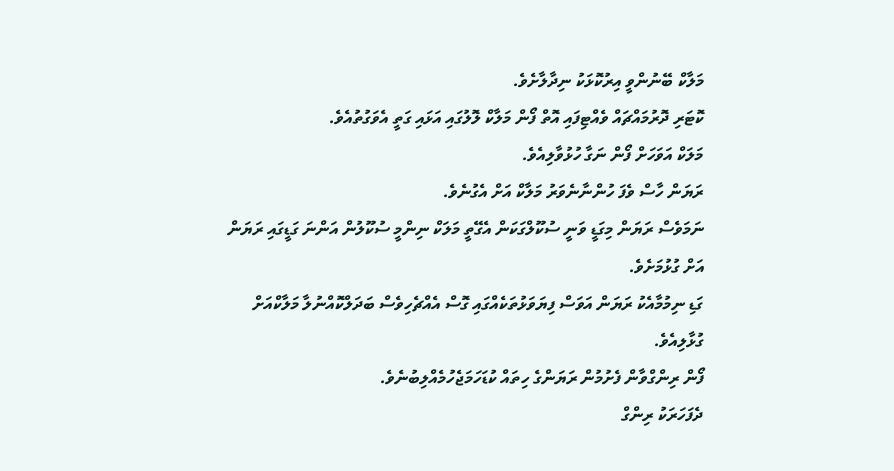މަލާކް ބޭނުންވީ އިރުކޮޅަކު ނިދާލާށެވެ.
ކޮޓަރި ދޮރުމައްޗައް ވެއްޓިފައި އޮތް ފޯން މަލާކް ލޮލުގައި އަޅައި ގަތީ އެވަގުތުއެވެ.
މަލަކް އަވަހަށް ފޯން ނަގާ ހުޅުވާލިއެވެ.
ރަޔަން ހާސް ވެފަ ހުންނާނެވަރު މަލާކް އަށް އެގުނެވެ.
ނަމަވެސް ރަޔަން މިގަޑީ ވަނީ ސުކޫލްގަކަން އެގޭތީ މަލަކް ނިންމީ ސުކޫލުން އަންނަ ގަޑީގައި ރަޔަން އަށް ގުޅުމަށެވެ.
ގަޑި ނިމުމާއެކު ރަޔަން އަވަސް ފިޔަވަޅުތަކެއްގައި ގޮސް އެއްޗެހިވެސް ބަދަލްކޮއްނުލާ މަލާކްއަށް ގުޅާލިއެވެ.
ފޯން ރިންގްވާން ފެށުމުން ރަޔަންގެ ހިތައް ކުޑަހަމަޖެހުމެއްލިބުނެވެ.
ދެފަހަރަކު ރިންގް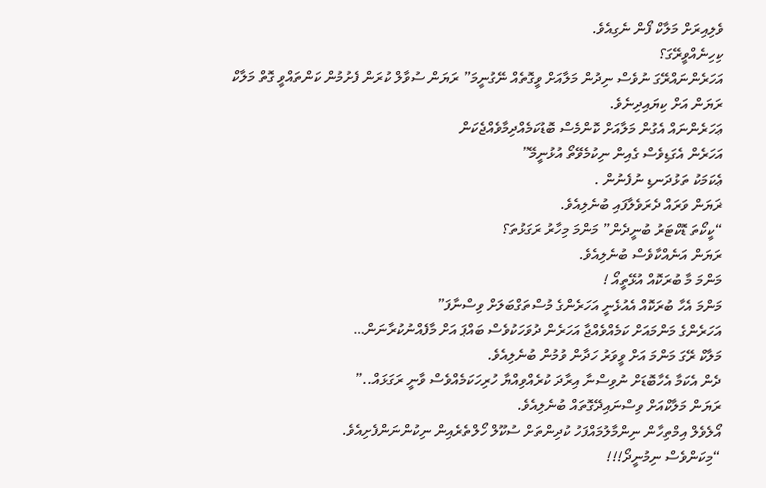ވެލިއިރަށް މަލާކް ފޯން ނެގިއެވެ.
ކިހިނެއްވީރޭގަ؟
އަހަރެންނައްރޭގަ ނުވެސް ނިދުން މަލާއަށް ވީގޮތެއް ނޭގުނީމަ” ރަޔަން ސުވާލް ކުރަން ފެށުމުން ކަންތައްވީ ގޮތް މަލާކް ރަޔަން އަށް ކިޔައިދިނެވެ.
ޢަހަރެންނައް އެގުން މަލާއަށް ކޮންމެސް ބޮޑުކަމެއްދިމާވެއްޖެކަން
އަހަރެން އެގަޑިވެސް ގެއިން ނިކުމެވޭތޯ އުޅުނީމޭ”
ޢެކަމަކު ތަޅުދަނޑި ނުފެނުން .
ޜަޔަން ވަރައް ދެރަވެލާފައި ބުނެލިއެވެ.
“ކީކޯތަ ޑޮކްޓަރު ބުނީދެން” މަންމަ މިހާރު ރަގަޅުތަ؟
ރަޔަން އަނެއްކާވެސް ބުނެލިއެވެ.
މަންމަ މާ ބުރަކޮއް އުޅޭތީއޯ !
މަންމަ އެހާ ބުރަކޮއް އެއުޅެނީ އަހަރެންގެ މުސްތަގްބަލަށް ވިސްނާފަ”
އަހަރެންގެ މަންމައަށް ކަމެއްވެއްޖާ އަހަރެން ދުވަހަކުވެސް ބައްޕަ އަށް މާފެއްނުކުރާނަން…
މަލާކް ރޭގަ މަންމަ އަށް ވީވަރު ހަދާން ވުމުން ބުނެލިއެވެ.
ދެން އެކަމާ އެހާބޮޑަށް ނުވިސްނާ އިރާދަ ކުރެއްވިއްޔާ ހުރިހަކަމެއްވެސް ވާނީ ރަގަޅައް..”
ރަޔަން މަލާކްއަށް ވިސްނައިދޭގޮތައް ބުނެލިއެވެ.
އޯލެވެލް އިމްތިހާން ނިންމާލުމައްފަހު ކުދިންތަށް ސުކޫލް ހޯލްތެރެއިން ނިކުންނަންފެށިއެވެ.
“މިކަންވެސް ނިމުނީދޯ!!!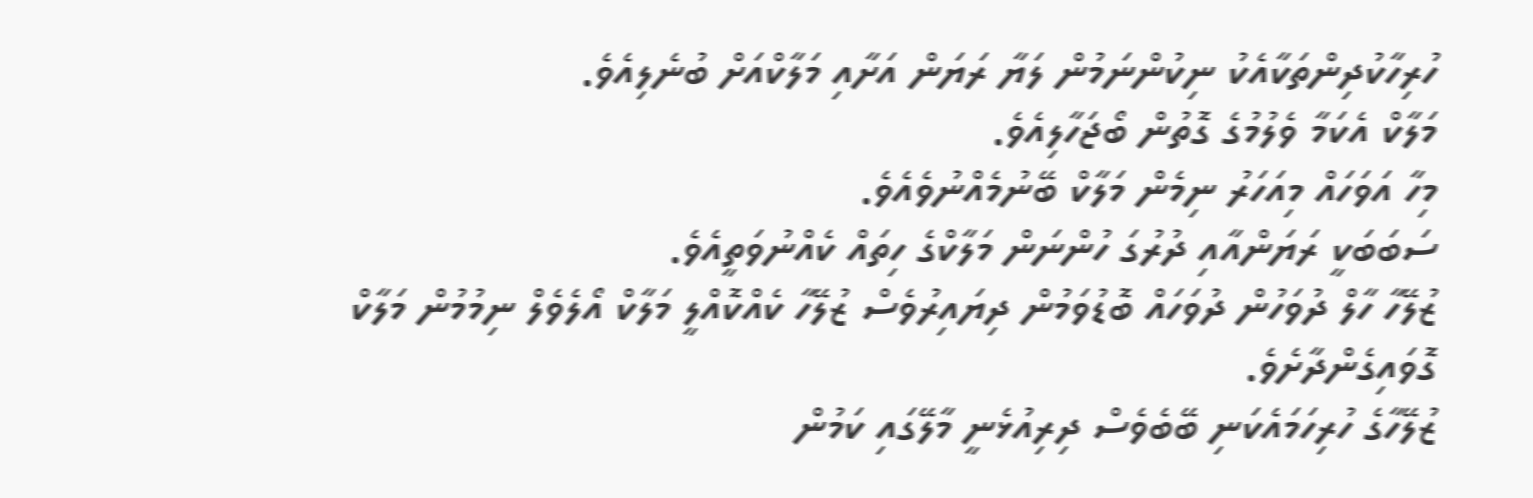ހުރިހާކުދިންތަކާއެކު ނިކުންނަމުން ލަޔާ ރަޔަން އަށާއި މަލާކްއަށް ބުނެލިއެވެ.
މަލާކް އެކަމާ ވެލުމުގެ ގޮތުން ބޯޖަހާލިއެވެ.
މިހާ އަވަހައް މިއަހަރު ނިމެން މަލާކް ބޭނުމެއްނުވެއެވެ.
ސަބަބަކީ ރަޔަންއާއި ދުރުގަ ހުންނަން މަލާކްގެ ހިތައް ކެއްނުވަތީއެވެ.
ޒުލޭހާ ހާލް ދުވަހުން ދުވަހައް ބޮޑުވަމުން ދިޔައިރުވެސް ޒުލޭހާ ކެއްކޮއްލީ މަލާކް އޯލެވެލް ނިމުމުން މަލާކް ގޮވައިގެންދާށެވެ.
ޒުލޭހާގެ ހުރިހަމައެކަނި ބޭބެވެސް ދިރިއުޅެނީ މާލޭގައި ކަމުން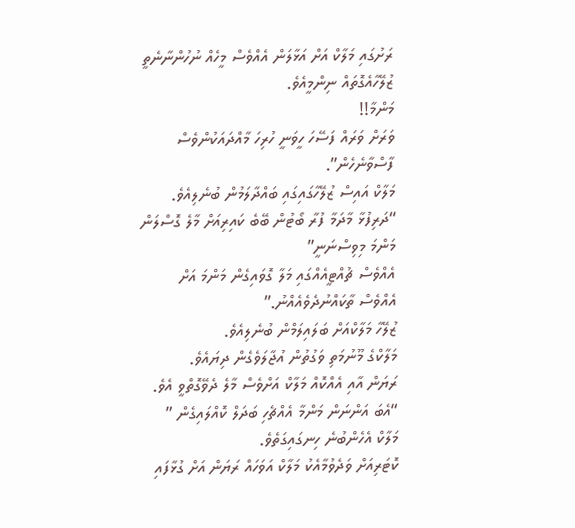ރަށުގައި މަލާކް އަށް އަޅާލަން އެއްވެސް މީހެއް ނުހުންނާނެތީ ޒުލޭހާއެގޮތައް ނިންމީއެވެ.
މަންމާ!!
ވަރަށް ވަރައް ފަސޭހަ ހީވަނީ ހުރިހަ މާއްދައަކުންވެސް ފާސްވާނެހެން”.
މަލާކް އައިސް ޒުލޭހާގައިގައި ބައްދާލަމުން ބުނެލިއެވެ.
“ދަރިފުޅާ މާދަމާ ފުރާ ބޯޓުން ބޭބެ ކައިރިއަށް މާލެ ގޮސްލަން މަންމަ މިވިސްނަނީ”
އެއްވެސް ޗުއްޓީއެއްގައި މަލާ ގޮވައިގެން މަންމަ އަށް އެއްވެސް ތާކައްނުދެވެއެއްނު.”
ޒުލޭހާ މަލާކްއަށް ބަލައިލަމްން ބުނެލިއެވެ.
މަލާކްގެ މޫނުމަތި ވަގުތުން އުޖާލަވެގެން ދިޔައެވެ.
ރަޔަން އާއި އެއްކޮއް މަލާކް އަށްވެސް މާލެ ދެވޭގޮތްވީ އެވެ.
“އެބަ އަންނަން މަންމާ އެއްޗެހި ބަދަލް ކޮއްލައިގެން ”
މަލާކް އެހެންބުނެ ހިނގައިގަތެވެ.
ކޮޓަރިއަށް ވަދެވުމާއެކު މަލާކް އަވަހައް ރަޔަން އަށް ގުޅާފައި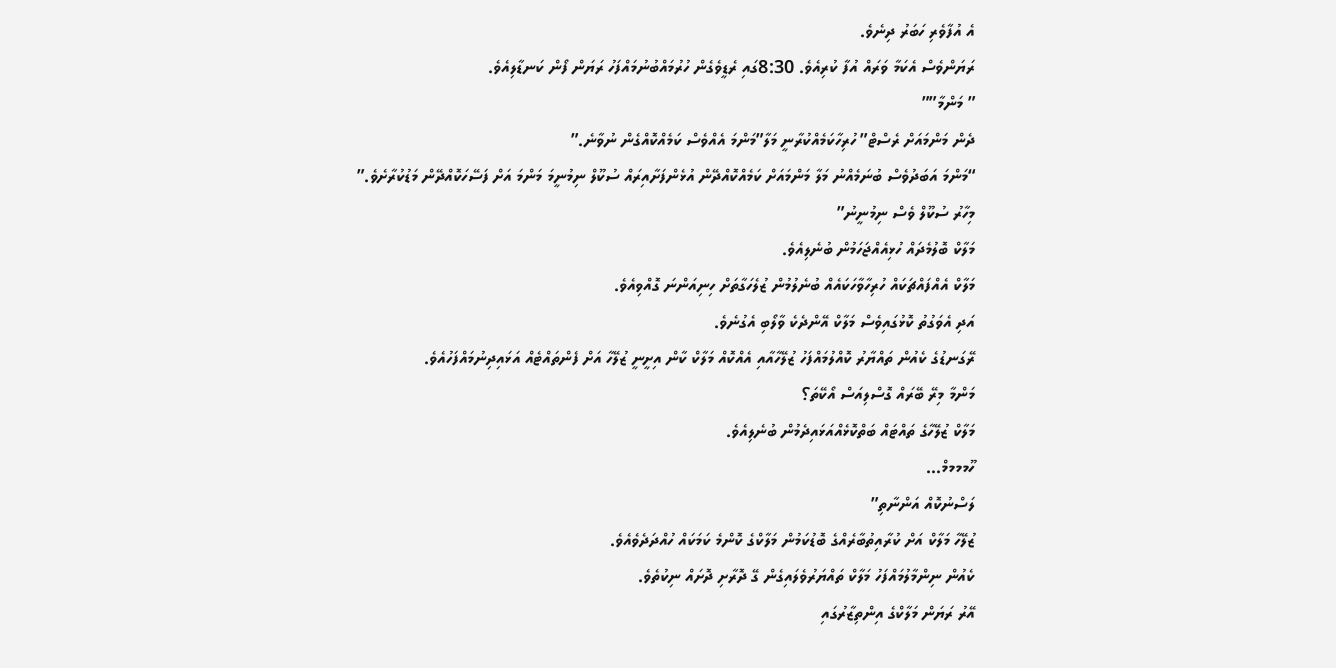އެ އުފާވެރި ހަބަރު ދިނެވެ.
ރަޔަންވެސް އެކަމާ ވަރައް އުފާ ކުރިއެވެ. 8:30ގައި ރެޑީވެގެން ހުރުމައްބުނުމައްފަހު ރަޔަން ފޯން ކަނޑާލިއެވެ.
” މަންމާ””
ދެން މަންމައަށް ރެސްޓް” ހުރިހާކަމެއްކުރާނީ މަލާ”މަންމަ އެއްވެސް ކަމެއްކޮއްގެން ނުވާނެ.”
“މަންމަ އަބަދުވެސް ބުނަމެއްނު މަލާ މަންމައަށް ކަމެއްކޮއްދޭން އުޅެންފަށާއިރައް ސުކޫލް ނިމުނީމަ މަންމަ އަށް ފަސޭހަކޮއްދޭން މަޑުކުރާށެވެ.”
މިހާރު ސުކޫލް ވެސް ނިމުނީނު”
މަލާކް ބޮލުމެދައް ހުޅިއެއްޖަހަމުން ބުނެލިއެވެ.
މަލާކް އެއްފައްޗަކައް ހުރިހާވާހަކައެއް ބުނެލުމުން ޒުލެހަގާތަށް ހިނިއަންނަ ގޮއްވިއެވެ.
އަދި އެވަގުތު ކޮޅުގައިވެސް މަލާކް އޭންދެކެ ވާލޯބި އެގުނެވެ.
ރޭގަނޑުގެ ކެއުން ތައްޔާރު ކޮއްލުމައްފަހު ޒުލޭހާއާއި އެއްކޮއް މަލާކް ކާން އިށީނީ ޒުލޭހާ އަށް ފެންތައްޓެއް އަޅައިދިނުމައްފަހުއެވެ.
މަންމާ މިރޭ ބޭރައް ގޮސްލިއަސް އޯކޭތަ؟
މަލާކް ޒުލޭހާގެ ތައްޓައް ބަތްކޮޅެއްއަޅައިދެމުން ބުނެލިއެވެ.
ހޫމމމމް…
ލަސްނުކޮއް އަންނާތި”
ޒުލޭހާ މަލާކް އަށް ކުރާއިތުބާރެއްގެ ބޮޑުކަމުން މަލާކްގެ ކޮންމެ ކަމަކައް ހުއްދަދެވެއެވެ.
ކެއުން ނިންމާލުމައްފަހު މަލާކް ތައްޔަރުވެލައިގެން ގޭ ދޮރާށި ދޮށައް ނިކުތެވެ.
އޭރު ރަޔަން މަލާކްގެ އިންތިޒާރުގައި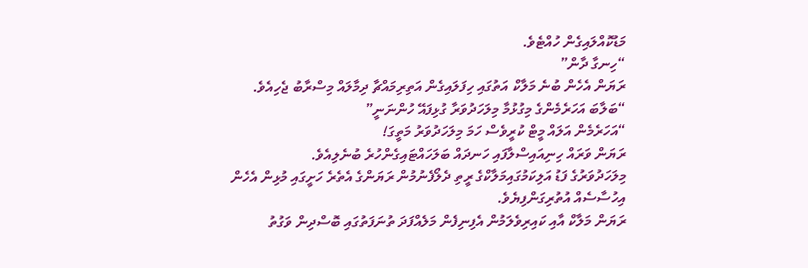މަޑުކޮއްލައިގެން ހުއްޓެވެ.
“ހިނގާ ދާން”
ރަޔަން އެހެން ބުނެ މަލާކް އަތުގައި ހިފަލައިގެން އަތިރިމައްޗާ ދިމާލައް މިސްރާބު ޖެހިއެވެ.
“ބަލާބަ އަހަރެމެންގެ މިގުޅުމާ މިލަހަދުވަރާ ގުޅިފައޭ ހުންނަނީ”
“އަހަރެމެން އަލައް މީޓް ކުރީވެސް ހަމަ މިލަހަދުވަރު މަތީގަ!
ރަޔަން ވަރައް ހިނިއައިސްލާފައި ހަނދައް ބަލަހައްޓައިގެންހުރެ ބުނެލިއެވެ.
މިލަހަދުވަރުގެ ފަޑު އަލިކަމުގައިމަލާކްގެ ރީތި ދެލޯފެނުމުން ރަޔަންގެ އެތެރެ ހަށީގައި މުޅިން އެހެން އިހުސާސެއް އުތުރިގަންފިޔެވެ.
ރަޔަން މަލާކް އާއި ކައިރިވެލަމުން އެފިނިފެން މަލެއްފަދަ ތުނަފަތުގައި ބޮސްދިން ވަގުތު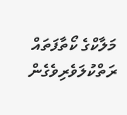މަލާކްގެ ކޯތާފަތައް ރަތްކުލަވެރިވެގެން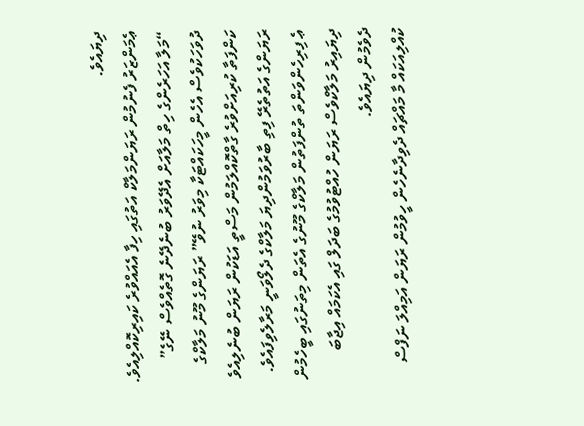ދިޔައެވެ.
ޢެމަންޒަރު ފެނުމުން ރަޔަންމަލާކް އަތުގައި ހިފާ އެއައްވުރެ ކައިރިކޮއްލިއެވެ.
“މަލާ އަހަރެންގެ ހިތް މަލާއަށް އެދޭވަރު ބުނެދޭނެ ގޮތެއްވެސް ނޭގެ”
ދުވަހަކުވެސް އެހެން މީހަކައްޓަކާ މިވަރު ނުވޭ” ރަޔަންގެ މޫނު މަލާކްގެ ކަންފަތާ ކުރިއަށްވުރެ ގާތްކޮއްލަމުން މަސްތީ އަޑަކުން ރަޔަން ބުނެލިއެވެ
ރަޔަންގެ އަތުތެރޭ ފިތި ބާރުވަމުންދިޔަ މަލާކްގެ ދެލޯވަނީ މަރާލެވިފައެވެ.
ޢެ ފިރިހެންވަންތަ ތުންފަތުން މަލާކްގެ މޫނުގެ އެތަން މިތަނުގައި ބީހެމުން ދިޔައިރު މަލާކްވެސް ރަޔަން ހުއްޓުވުމުގެ ބަދަލް ގައި އެކަމައް އިޖާބަ ދެވެމުން ދިޔައެވެ.
ކުއްލިއަކައް މާ މައްޗައް ދެވިދާނެހެން ހީވުމުން ރަޔަން އަމިއްލަ ނަފްސް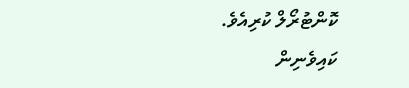ކޮންޓުރޯލް ކުރިއެވެ.
ކައިވެނިން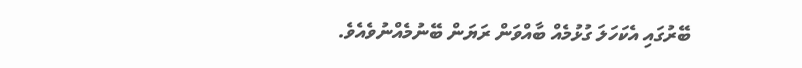ބޭރުގައި އެކަހަލަ ގުޅުމެއް ބާއްވަން ރަޔަން ބޭނުމެއްނުވެއެވެ.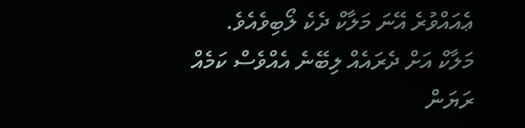ޢެއައްވުރެ އޭނަ މަލާކް ދެކެ ލޯބިވެއެވެ.
މަލާކް އަށް ދެރައެއް ލިބޭނެ އެއްވެސް ކަމެއް ރަޔަން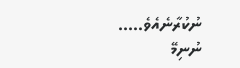ނުކުރާނެއެވެ…..
ނުނިމޭ